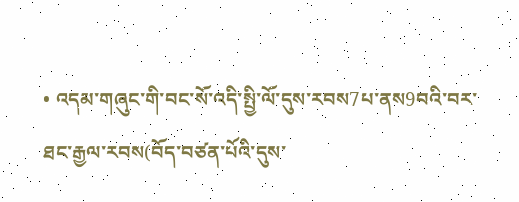• འདམ་གཞུང་གི་བང་སོ་འདི་སྤྱི་ལོ་དུས་རབས7པ་ནས9བའི་བར་ཐང་རྒྱལ་རབས(བོད་བཙན་པོའི་དུས་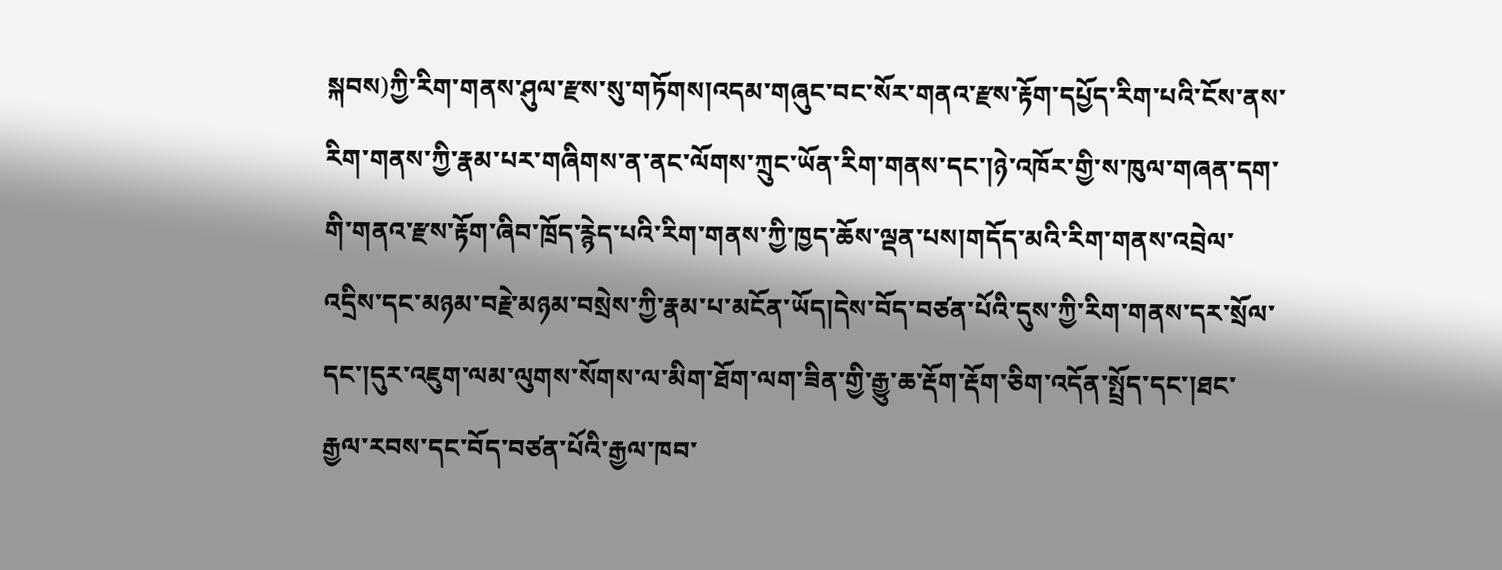སྐབས)ཀྱི་རིག་གནས་ཤུལ་རྫས་སུ་གཏོགས།འདམ་གཞུང་བང་སོར་གནའ་རྫས་རྟོག་དཔྱོད་རིག་པའི་ངོས་ནས་རིག་གནས་ཀྱི་རྣམ་པར་གཞིགས་ན་ནང་ལོགས་ཀྲུང་ཡོན་རིག་གནས་དང་།ཉེ་འཁོར་གྱི་ས་ཁུལ་གཞན་དག་གི་གནའ་རྫས་རྟོག་ཞིབ་ཁྲོད་རྙེད་པའི་རིག་གནས་ཀྱི་ཁྱད་ཆོས་ལྡན་པས།གདོད་མའི་རིག་གནས་འབྲེལ་འདྲིས་དང་མཉམ་བརྗེ་མཉམ་བསྲེས་ཀྱི་རྣམ་པ་མངོན་ཡོད།དེས་བོད་བཙན་པོའི་དུས་ཀྱི་རིག་གནས་དར་སྲོལ་དང་།དུར་འཇུག་ལམ་ལུགས་སོགས་ལ་མིག་ཐོག་ལག་ཟིན་གྱི་རྒྱུ་ཆ་རྡོག་རྡོག་ཅིག་འདོན་སྤྲོད་དང་།ཐང་རྒྱལ་རབས་དང་བོད་བཙན་པོའི་རྒྱལ་ཁབ་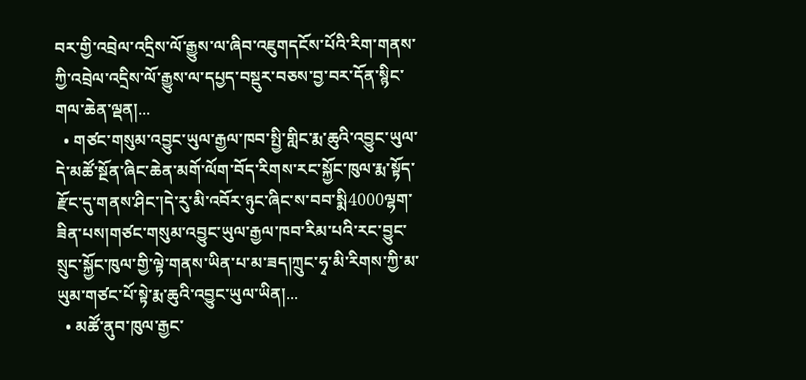བར་གྱི་འབྲེལ་འདྲིས་ལོ་རྒྱུས་ལ་ཞིབ་འཇུགདངོས་པོའི་རིག་གནས་ཀྱི་འབྲེལ་འདྲིས་ལོ་རྒྱུས་ལ་དཔྱད་བསྡུར་བཅས་བྱ་བར་དོན་སྙིང་གལ་ཆེན་ལྡན།...
  • གཙང་གསུམ་འབྱུང་ཡུལ་རྒྱལ་ཁབ་སྤྱི་གླིང་རྨ་ཆུའི་འབྱུང་ཡུལ་དེ་མཚོ་སྔོན་ཞིང་ཆེན་མགོ་ལོག་བོད་རིགས་རང་སྐྱོང་ཁུལ་རྨ་སྟོད་རྫོང་དུ་གནས་ཤིང་།དེ་རུ་མི་འབོར་ཉུང་ཞིང་ས་བབ་སྨི4000ལྷག་ཟིན་པས།གཙང་གསུམ་འབྱུང་ཡུལ་རྒྱལ་ཁབ་རིམ་པའི་རང་བྱུང་སྲུང་སྐྱོང་ཁུལ་གྱི་ལྟེ་གནས་ཡིན་པ་མ་ཟད།ཀྲུང་ཧྭ་མི་རིགས་ཀྱི་མ་ཡུམ་གཙང་པོ་སྟེ་རྨ་ཆུའི་འབྱུང་ཡུལ་ཡིན།...
  • མཚོ་ནུབ་ཁུལ་རྒྱང་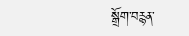སྒྲོག་བརྙན་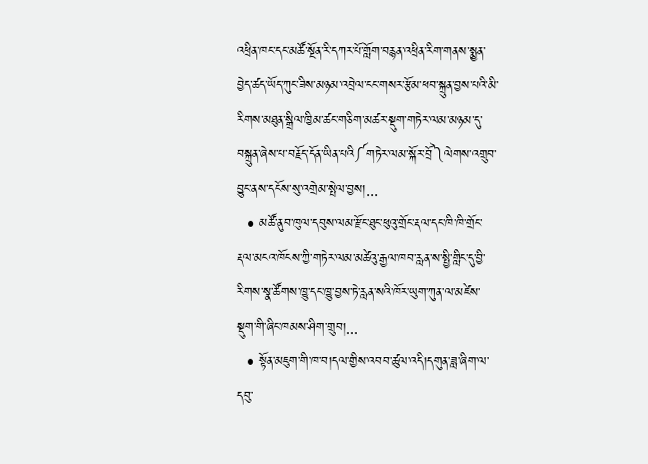འཕྲིན་ཁང་དང་མཚོ་སྔོན་རི་དཀར་པོ་གློག་བརྙན་འཕྲིན་རིག་གནས་སྨྱན་བྱེད་ཚད་ཡོད་ཀུང་ཟིས་མཉམ་འབྲེལ་ངང་གསར་རྩོམ་ཕབ་སྐྲུན་བྱས་པའི་མི་རིགས་མཐུན་སྒྲིལ་ཁྱིམ་ཚང་གཅིག་མཚར་སྡུག་གཏེར་ལམ་མཉམ་དུ་བསྐྲུན་ཞེས་པ་བརྗོད་དོན་ཡིན་པའི༼གཏེར་ལམ་སྐོར་བྲོ༽ལེགས་འགྲུབ་བྱུང་ནས་དངོས་སུ་འགྲེམ་སྤེལ་བྱས།...
  • མཚོ་ནུབ་ཁུལ་དབུས་ལམ་རྫོང་ཐུང་ཕུའུ་གྲོང་རྡལ་དང་ཁི་ཁི་གྲོང་རྡལ་མངའ་ཁོངས་ཀྱི་གཏེར་ལམ་མཚེའུ་རྒྱལ་ཁབ་རླན་ས་སྤྱི་གླིང་དུ་བྱི་རིགས་སྣ་ཚོགས་ཁྱུ་དང་ཁྱུ་བྱས་ཏེ་རླན་སའི་ཁོར་ཡུག་ཀུན་ལ་མཛེས་སྡུག་གི་ཞིང་ཁམས་ཤིག་གྲུབ།...
  • སྟོན་མཇུག་གི་ཁ་བ།དལ་གྱིས་འབབ་ཚུལ་འདི།དགུན་ཟླ་ཞིག་ལ་དབུ་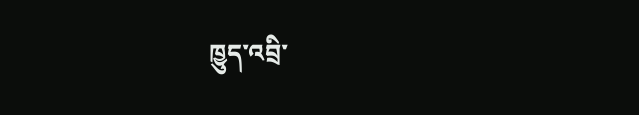ཁྱུད་འབྲི་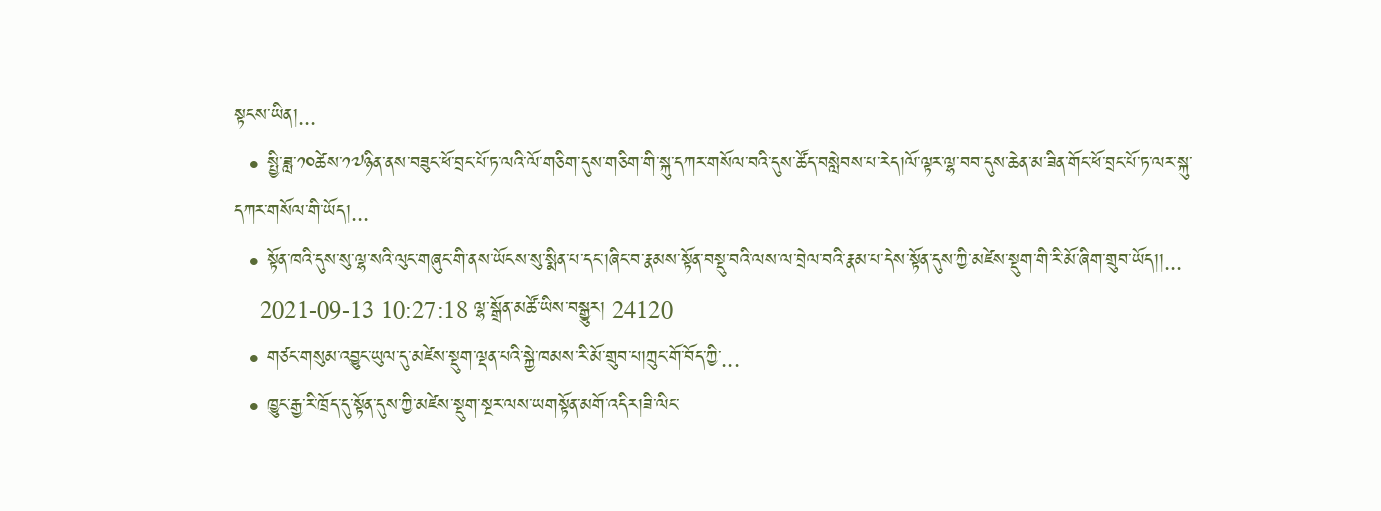སྟངས་ཡིན།...
  • སྤྱི་ཟླ་༡༠ཚེས་༡༧ཉིན་ནས་བཟུང་ཕོ་བྲང་པོ་ཏ་ལའི་ལོ་གཅིག་དུས་གཅིག་གི་སྐུ་དཀར་གསོལ་བའི་དུས་ཚོད་བསླེབས་པ་རེད།ལོ་ལྟར་ལྷ་བབ་དུས་ཆེན་མ་ཟིན་གོང་ཕོ་བྲང་པོ་ཏ་ལར་སྐུ་དཀར་གསོལ་གི་ཡོད།...
  • སྟོན་ཁའི་དུས་སུ་ལྷ་སའི་ལུང་གཞུང་གི་ནས་ཡོངས་སུ་སྨིན་པ་དང་།ཞིང་བ་རྣམས་སྟོན་བསྡུ་བའི་ལས་ལ་བྲེལ་བའི་རྣམ་པ་དེས་སྟོན་དུས་ཀྱི་མཛེས་སྡུག་གི་རི་མོ་ཞིག་གྲུབ་ཡོད།།...
    2021-09-13 10:27:18 ལྷ་སྒྲོན་མཚོ་ཡིས་བསྒྱུར། 24120
  • གཙང་གསུམ་འབྱུང་ཡུལ་དུ་མཛེས་སྡུག་ལྡན་པའི་སྐྱེ་ཁམས་རི་མོ་གྲུབ་པ།ཀྲུང་གོ་བོད་ཀྱི་...
  • ཁྱུང་རྒྱ་རི་ཁྲོད་དུ་སྟོན་དུས་ཀྱི་མཛེས་སྡུག་སྔར་ལས་ཡགསྟོན་མགོ་འདིར།ཟི་ལིང་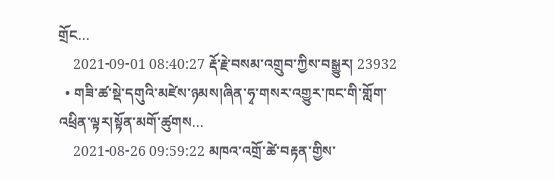གྲོང...
    2021-09-01 08:40:27 རྡོ་རྗེ་བསམ་འགྲུབ་ཀྱིས་བསྒྱུར། 23932
  • གཟི་ཚ་སྡེ་དགུའི་མཛེས་ཉམས།ཞིན་ཧྭ་གསར་འགྱུར་ཁང་གི་གློག་འཕྲིན་ལྟར།སྟོན་མགོ་ཚུགས...
    2021-08-26 09:59:22 མཁའ་འགྲོ་ཚེ་བརྟན་གྱིས་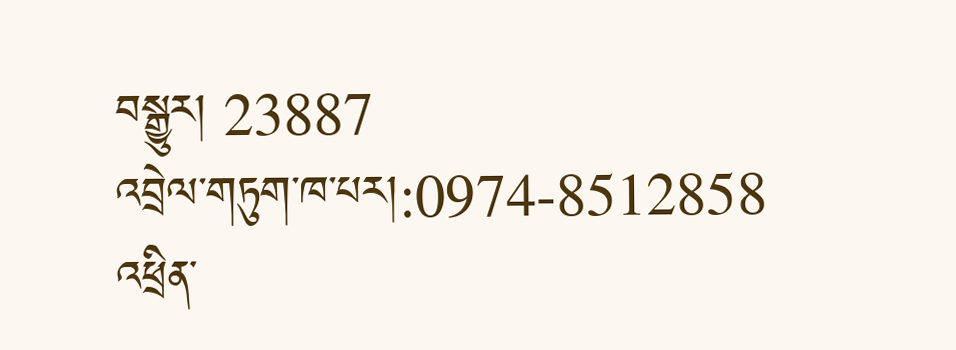བསྒྱུར། 23887
འབྲེལ་གཏུག་ཁ་པར།:0974-8512858
འཕྲིན་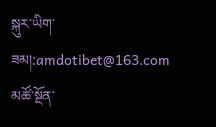སྐུར་ཡིག་ཟམ།:amdotibet@163.com
མཚོ་སྔོན་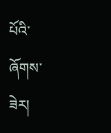པོའི་ཞོགས་ཟེར།